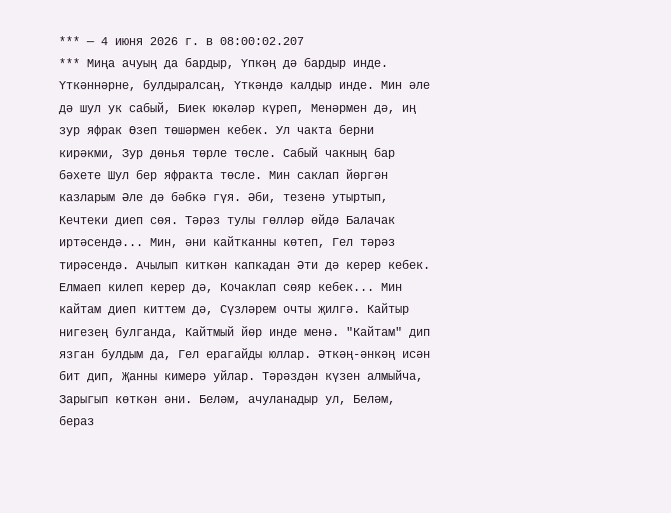*** — 4 июня 2026 г. в 08:00:02.207
*** Миңа ачуың да бардыр, Үпкәң дә бардыр инде. Үткәннәрне, булдыралсаң, Үткәндә калдыр инде. Мин әле дә шул ук сабый, Биек юкәләр күреп, Менәрмен дә, иң зур яфрак Өзеп төшәрмен кебек. Ул чакта берни кирәкми, Зур дөнья төрле төсле. Сабый чакның бар бәхете Шул бер яфракта төсле. Мин саклап йөргән казларым Әле дә бәбкә гүя. Әби, тезенә утыртып, Кечтеки диеп сөя. Тәрәз тулы гөлләр өйдә Балачак иртәсендә... Мин, әни кайтканны көтеп, Гел тәрәз тирәсендә. Ачылып киткән капкадан Әти дә керер кебек. Елмаеп килеп керер дә, Кочаклап сөяр кебек... Мин кайтам диеп киттем дә, Сүзләрем очты җилгә. Кайтыр нигезең булганда, Кайтмый йөр инде менә. "Кайтам" дип язган булдым да, Гел ерагайды юллар. Әткәң-әнкәң исән бит дип, Җанны кимерә уйлар. Тәрәздән күзен алмыйча, Зарыгып көткән әни. Беләм, ачуланадыр ул, Беләм, бераз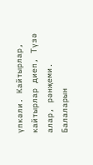үпкәли. Кайтырлар, кайтырлар диеп, Түзә алар, рәнҗеми. Балаларын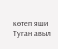көтеп яши Туган авыл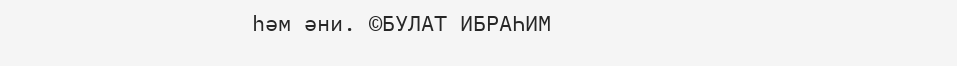һәм әни. ©БУЛАТ ИБРАҺИМ